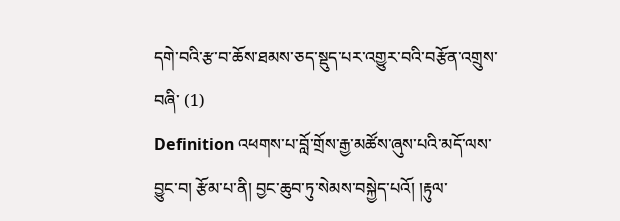དགེ་བའི་རྩ་བ་ཆོས་ཐམས་ཅད་སྡུད་པར་འགྱུར་བའི་བརྩོན་འགྲུས་བཞི་ (1)
Definition འཕགས་པ་བློ་གྲོས་རྒྱ་མཚོས་ཞུས་པའི་མདོ་ལས་བྱུང་བ། རྩོམ་པ་ནི། བྱང་ཆུབ་ཏུ་སེམས་བསྐྱེད་པའོ། །རྟུལ་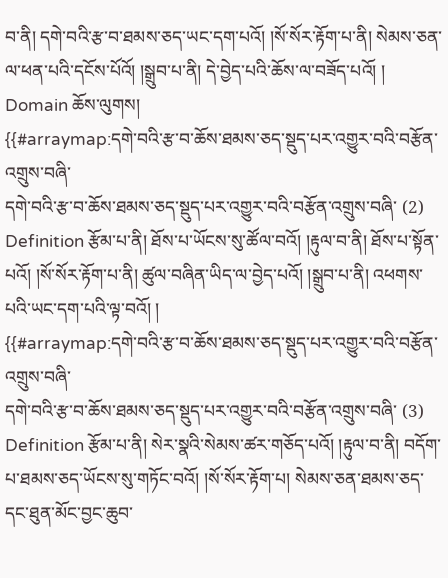བ་ནི། དགེ་བའི་རྩ་བ་ཐམས་ཅད་ཡང་དག་པའོ། །སོ་སོར་རྟོག་པ་ནི། སེམས་ཅན་ལ་ཕན་པའི་དངོས་པོའོ། །སྒྲུབ་པ་ནི། དེ་བྱེད་པའི་ཆོས་ལ་བཟོད་པའོ། །
Domain ཆོས་ལུགས།
{{#arraymap:དགེ་བའི་རྩ་བ་ཆོས་ཐམས་ཅད་སྡུད་པར་འགྱུར་བའི་བརྩོན་འགྲུས་བཞི་
དགེ་བའི་རྩ་བ་ཆོས་ཐམས་ཅད་སྡུད་པར་འགྱུར་བའི་བརྩོན་འགྲུས་བཞི་ (2)
Definition རྩོམ་པ་ནི། ཐོས་པ་ཡོངས་སུ་ཚོལ་བའོ། །རྟུལ་བ་ནི། ཐོས་པ་སྟོན་པའོ། །སོ་སོར་རྟོག་པ་ནི། ཚུལ་བཞིན་ཡིད་ལ་བྱེད་པའོ། །སྒྲུབ་པ་ནི། འཕགས་པའི་ཡང་དག་པའི་ལྟ་བའོ། །
{{#arraymap:དགེ་བའི་རྩ་བ་ཆོས་ཐམས་ཅད་སྡུད་པར་འགྱུར་བའི་བརྩོན་འགྲུས་བཞི་
དགེ་བའི་རྩ་བ་ཆོས་ཐམས་ཅད་སྡུད་པར་འགྱུར་བའི་བརྩོན་འགྲུས་བཞི་ (3)
Definition རྩོམ་པ་ནི། སེར་སྣའི་སེམས་ཚར་གཅོད་པའོ། །རྟུལ་བ་ནི། བདོག་པ་ཐམས་ཅད་ཡོངས་སུ་གཏོང་བའོ། །སོ་སོར་རྟོག་པ། སེམས་ཅན་ཐམས་ཅད་དང་ཐུན་མོང་བྱང་ཆུབ་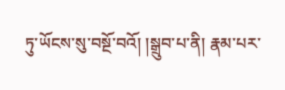ཏུ་ཡོངས་སུ་བསྔོ་བའོ། །སྒྲུབ་པ་ནི། རྣམ་པར་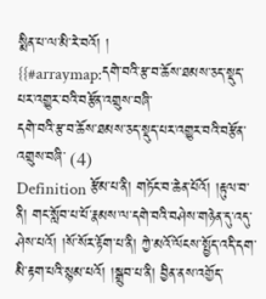སྨིན་པ་ལ་མི་རེ་བའོ། །
{{#arraymap:དགེ་བའི་རྩ་བ་ཆོས་ཐམས་ཅད་སྡུད་པར་འགྱུར་བའི་བརྩོན་འགྲུས་བཞི་
དགེ་བའི་རྩ་བ་ཆོས་ཐམས་ཅད་སྡུད་པར་འགྱུར་བའི་བརྩོན་འགྲུས་བཞི་ (4)
Definition རྩོམ་པ་ནི། གཏོང་བ་ཆེན་པོའོ། །རྟུལ་བ་ནི། གང་སློབ་པ་པོ་རྣམས་ལ་དགེ་བའི་བཤེས་གཉེན་དུ་འདུ་ཤེས་པའོ། །སོ་སོར་རྟོག་པ་ནི། ཀྱེ་མའོ་ལོངས་སྤྱོད་འདི་དག་མི་རྟག་པའི་སྙམ་པའོ། །སྒྲུབ་པ་ནི། བྱིན་ནས་འགྱོད་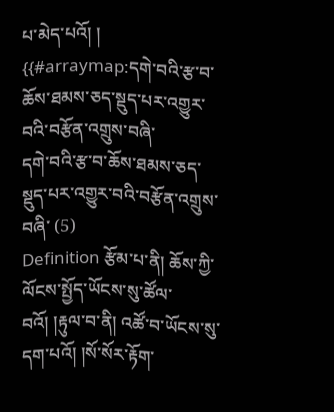པ་མེད་པའོ། །
{{#arraymap:དགེ་བའི་རྩ་བ་ཆོས་ཐམས་ཅད་སྡུད་པར་འགྱུར་བའི་བརྩོན་འགྲུས་བཞི་
དགེ་བའི་རྩ་བ་ཆོས་ཐམས་ཅད་སྡུད་པར་འགྱུར་བའི་བརྩོན་འགྲུས་བཞི་ (5)
Definition རྩོམ་པ་ནི། ཆོས་ཀྱི་ལོངས་སྤྱོད་ཡོངས་སུ་ཚོལ་བའོ། །རྟུལ་བ་ནི། འཚོ་བ་ཡོངས་སུ་དག་པའོ། །སོ་སོར་རྟོག་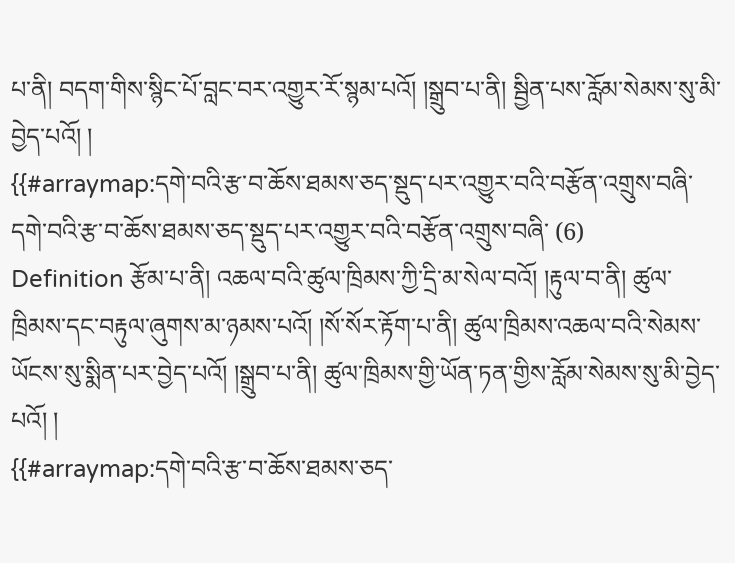པ་ནི། བདག་གིས་སྙིང་པོ་བླང་བར་འགྱུར་རོ་སྙམ་པའོ། །སྒྲུབ་པ་ནི། སྦྱིན་པས་རློམ་སེམས་སུ་མི་བྱེད་པའོ། །
{{#arraymap:དགེ་བའི་རྩ་བ་ཆོས་ཐམས་ཅད་སྡུད་པར་འགྱུར་བའི་བརྩོན་འགྲུས་བཞི་
དགེ་བའི་རྩ་བ་ཆོས་ཐམས་ཅད་སྡུད་པར་འགྱུར་བའི་བརྩོན་འགྲུས་བཞི་ (6)
Definition རྩོམ་པ་ནི། འཆལ་བའི་ཚུལ་ཁྲིམས་ཀྱི་དྲི་མ་སེལ་བའོ། །རྟུལ་བ་ནི། ཚུལ་ཁྲིམས་དང་བརྟུལ་ཞུགས་མ་ཉམས་པའོ། །སོ་སོར་རྟོག་པ་ནི། ཚུལ་ཁྲིམས་འཆལ་བའི་སེམས་ཡོངས་སུ་སྨིན་པར་བྱེད་པའོ། །སྒྲུབ་པ་ནི། ཚུལ་ཁྲིམས་གྱི་ཡོན་ཏན་གྱིས་རློམ་སེམས་སུ་མི་བྱེད་པའོ། །
{{#arraymap:དགེ་བའི་རྩ་བ་ཆོས་ཐམས་ཅད་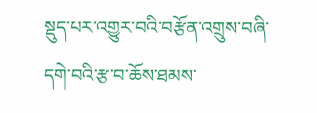སྡུད་པར་འགྱུར་བའི་བརྩོན་འགྲུས་བཞི་
དགེ་བའི་རྩ་བ་ཆོས་ཐམས་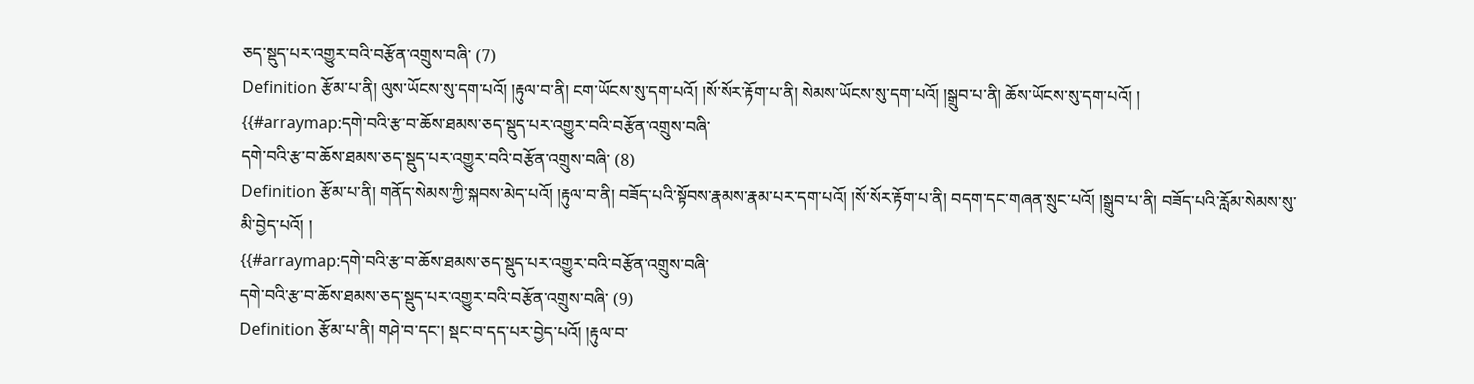ཅད་སྡུད་པར་འགྱུར་བའི་བརྩོན་འགྲུས་བཞི་ (7)
Definition རྩོམ་པ་ནི། ལུས་ཡོངས་སུ་དག་པའོ། །རྟུལ་བ་ནི། ངག་ཡོངས་སུ་དག་པའོ། །སོ་སོར་རྟོག་པ་ནི། སེམས་ཡོངས་སུ་དག་པའོ། །སྒྲུབ་པ་ནི། ཆོས་ཡོངས་སུ་དག་པའོ། །
{{#arraymap:དགེ་བའི་རྩ་བ་ཆོས་ཐམས་ཅད་སྡུད་པར་འགྱུར་བའི་བརྩོན་འགྲུས་བཞི་
དགེ་བའི་རྩ་བ་ཆོས་ཐམས་ཅད་སྡུད་པར་འགྱུར་བའི་བརྩོན་འགྲུས་བཞི་ (8)
Definition རྩོམ་པ་ནི། གནོད་སེམས་ཀྱི་སྐབས་མེད་པའོ། །རྟུལ་བ་ནི། བཟོད་པའི་སྟོབས་རྣམས་རྣམ་པར་དག་པའོ། །སོ་སོར་རྟོག་པ་ནི། བདག་དང་གཞན་སྲུང་པའོ། །སྒྲུབ་པ་ནི། བཟོད་པའི་རློམ་སེམས་སུ་མི་བྱེད་པའོ། །
{{#arraymap:དགེ་བའི་རྩ་བ་ཆོས་ཐམས་ཅད་སྡུད་པར་འགྱུར་བའི་བརྩོན་འགྲུས་བཞི་
དགེ་བའི་རྩ་བ་ཆོས་ཐམས་ཅད་སྡུད་པར་འགྱུར་བའི་བརྩོན་འགྲུས་བཞི་ (9)
Definition རྩོམ་པ་ནི། གཤེ་བ་དང་། སྡང་བ་དད་པར་བྱེད་པའོ། །རྟུལ་བ་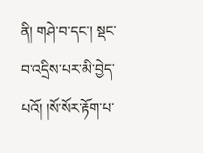ནི། གཤེ་བ་དང་། སྡང་བ་འདྲིས་པར་མི་བྱེད་པའོ། །སོ་སོར་རྟོག་པ་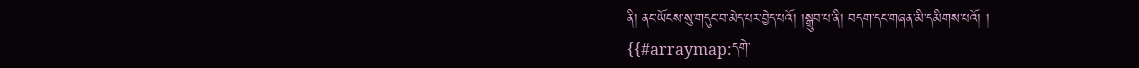ནི། ནང་ཡོངས་སུ་གདུང་བ་མེད་པར་བྱེད་པའོ། །སྒྲུབ་པ་ནི། བདག་དང་གཞན་མི་དམིགས་པའོ། །
{{#arraymap:དགེ་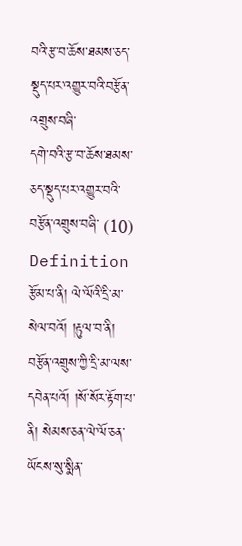བའི་རྩ་བ་ཆོས་ཐམས་ཅད་སྡུད་པར་འགྱུར་བའི་བརྩོན་འགྲུས་བཞི་
དགེ་བའི་རྩ་བ་ཆོས་ཐམས་ཅད་སྡུད་པར་འགྱུར་བའི་བརྩོན་འགྲུས་བཞི་ (10)
Definition རྩོམ་པ་ནི། ལེ་ལོའི་དྲི་མ་སེལ་བའོ། །རྟུལ་བ་ནི། བརྩོན་འགྲུས་ཀྱི་དྲི་མ་ལས་དབེན་པའོ། །སོ་སོར་རྟོག་པ་ནི། སེམས་ཅན་ལེ་ལོ་ཅན་ཡོངས་སུ་སྨིན་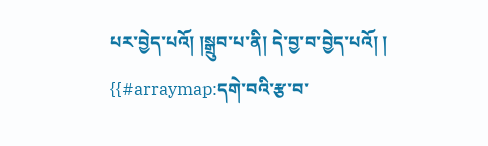པར་བྱེད་པའོ། །སྒྲུབ་པ་ནི། དེ་བྱ་བ་བྱེད་པའོ། །
{{#arraymap:དགེ་བའི་རྩ་བ་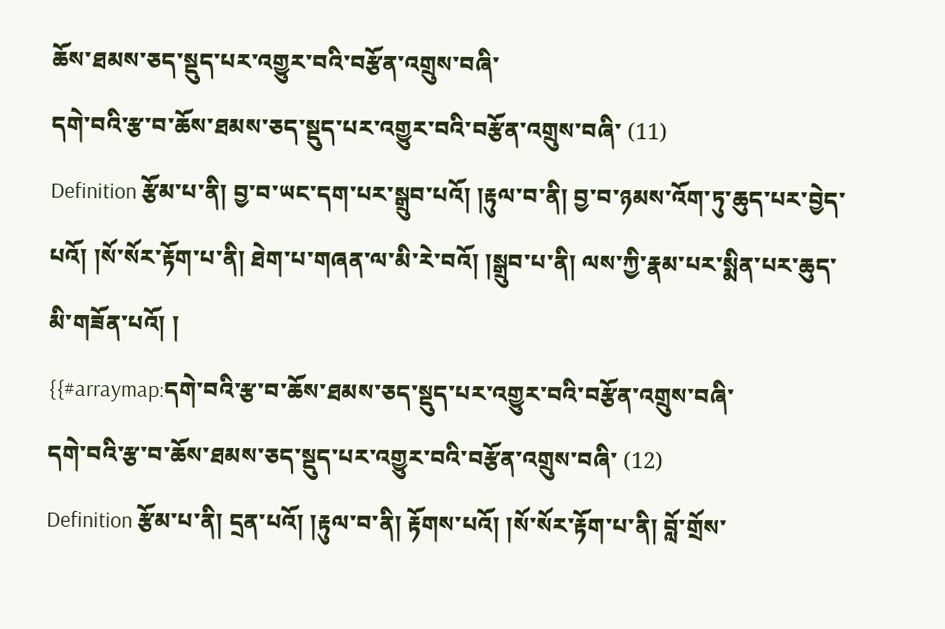ཆོས་ཐམས་ཅད་སྡུད་པར་འགྱུར་བའི་བརྩོན་འགྲུས་བཞི་
དགེ་བའི་རྩ་བ་ཆོས་ཐམས་ཅད་སྡུད་པར་འགྱུར་བའི་བརྩོན་འགྲུས་བཞི་ (11)
Definition རྩོམ་པ་ནི། བྱ་བ་ཡང་དག་པར་སྒྲུབ་པའོ། །རྟུལ་བ་ནི། བྱ་བ་ཉམས་འོག་ཏུ་ཆུད་པར་བྱེད་པའོ། །སོ་སོར་རྟོག་པ་ནི། ཐེག་པ་གཞན་ལ་མི་རེ་བའོ། །སྒྲུབ་པ་ནི། ལས་ཀྱི་རྣམ་པར་སྨིན་པར་ཆུད་མི་གཟོན་པའོ། །
{{#arraymap:དགེ་བའི་རྩ་བ་ཆོས་ཐམས་ཅད་སྡུད་པར་འགྱུར་བའི་བརྩོན་འགྲུས་བཞི་
དགེ་བའི་རྩ་བ་ཆོས་ཐམས་ཅད་སྡུད་པར་འགྱུར་བའི་བརྩོན་འགྲུས་བཞི་ (12)
Definition རྩོམ་པ་ནི། དྲན་པའོ། །རྟུལ་བ་ནི། རྟོགས་པའོ། །སོ་སོར་རྟོག་པ་ནི། བློ་གྲོས་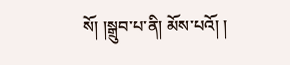སོ། །སྒྲུབ་པ་ནི། མོས་པའོ། །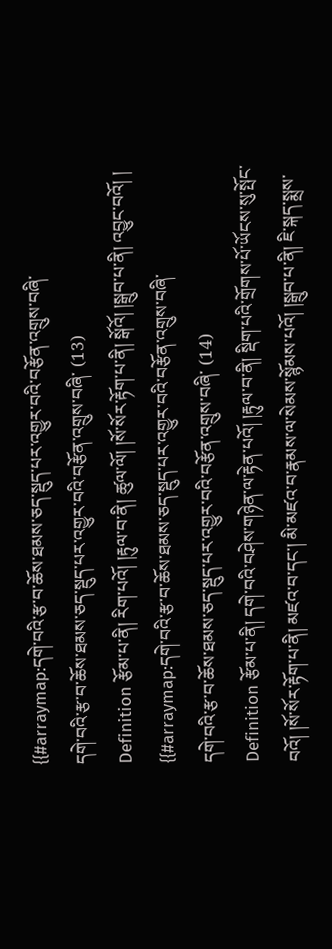{{#arraymap:དགེ་བའི་རྩ་བ་ཆོས་ཐམས་ཅད་སྡུད་པར་འགྱུར་བའི་བརྩོན་འགྲུས་བཞི་
དགེ་བའི་རྩ་བ་ཆོས་ཐམས་ཅད་སྡུད་པར་འགྱུར་བའི་བརྩོན་འགྲུས་བཞི་ (13)
Definition རྩོམ་པ་ནི། རིག་པའོ། །རྟུལ་བ་ནི། ཚུལ་ལོ། །སོ་སོར་རྟོག་པ་ནི། སྒོའོ། །སྒྲུབ་པ་ནི། འབྱུང་བའོ། །
{{#arraymap:དགེ་བའི་རྩ་བ་ཆོས་ཐམས་ཅད་སྡུད་པར་འགྱུར་བའི་བརྩོན་འགྲུས་བཞི་
དགེ་བའི་རྩ་བ་ཆོས་ཐམས་ཅད་སྡུད་པར་འགྱུར་བའི་བརྩོན་འགྲུས་བཞི་ (14)
Definition རྩོམ་པ་ནི། དགེ་བའི་བཤེས་གཉེན་ལ་རྟེན་པའོ། །རྟུལ་བ་ནི། སྡིག་པའི་གྲོགས་པོ་ཡོངས་སུ་སྤོང་བའོ། །སོ་སོར་རྟོག་པ་ནི། མཛའ་བ་དང་། མི་མཛའ་བ་རྣམས་ལ་སེམས་སྙོམས་པའོ། །སྒྲུབ་པ་ནི། ཇི་སྐད་སྨྲས་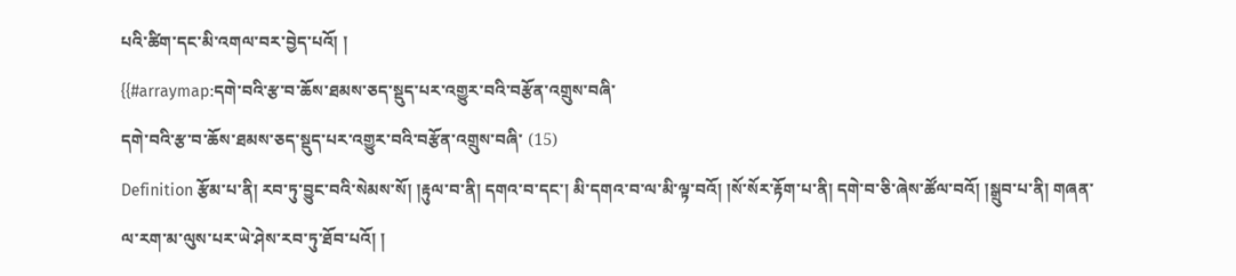པའི་ཚིག་དང་མི་འགལ་བར་བྱེད་པའོ། །
{{#arraymap:དགེ་བའི་རྩ་བ་ཆོས་ཐམས་ཅད་སྡུད་པར་འགྱུར་བའི་བརྩོན་འགྲུས་བཞི་
དགེ་བའི་རྩ་བ་ཆོས་ཐམས་ཅད་སྡུད་པར་འགྱུར་བའི་བརྩོན་འགྲུས་བཞི་ (15)
Definition རྩོམ་པ་ནི། རབ་ཏུ་བྱུང་བའི་སེམས་སོ། །རྟུལ་བ་ནི། དགའ་བ་དང་། མི་དགའ་བ་ལ་མི་ལྟ་བའོ། །སོ་སོར་རྟོག་པ་ནི། དགེ་བ་ཅི་ཞེས་ཚོལ་བའོ། །སྒྲུབ་པ་ནི། གཞན་ལ་རག་མ་ལུས་པར་ཡེ་ཤེས་རབ་ཏུ་ཐོབ་པའོ། །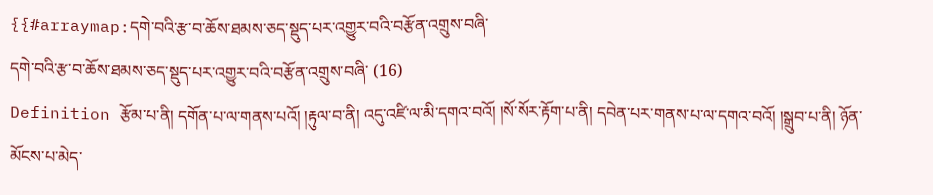{{#arraymap:དགེ་བའི་རྩ་བ་ཆོས་ཐམས་ཅད་སྡུད་པར་འགྱུར་བའི་བརྩོན་འགྲུས་བཞི་
དགེ་བའི་རྩ་བ་ཆོས་ཐམས་ཅད་སྡུད་པར་འགྱུར་བའི་བརྩོན་འགྲུས་བཞི་ (16)
Definition རྩོམ་པ་ནི། དགོན་པ་ལ་གནས་པའོ། །རྟུལ་བ་ནི། འདུ་འཛི་ལ་མི་དགའ་བའོ། །སོ་སོར་རྟོག་པ་ནི། དབེན་པར་གནས་པ་ལ་དགའ་བའོ། །སྒྲུབ་པ་ནི། ཉོན་མོངས་པ་མེད་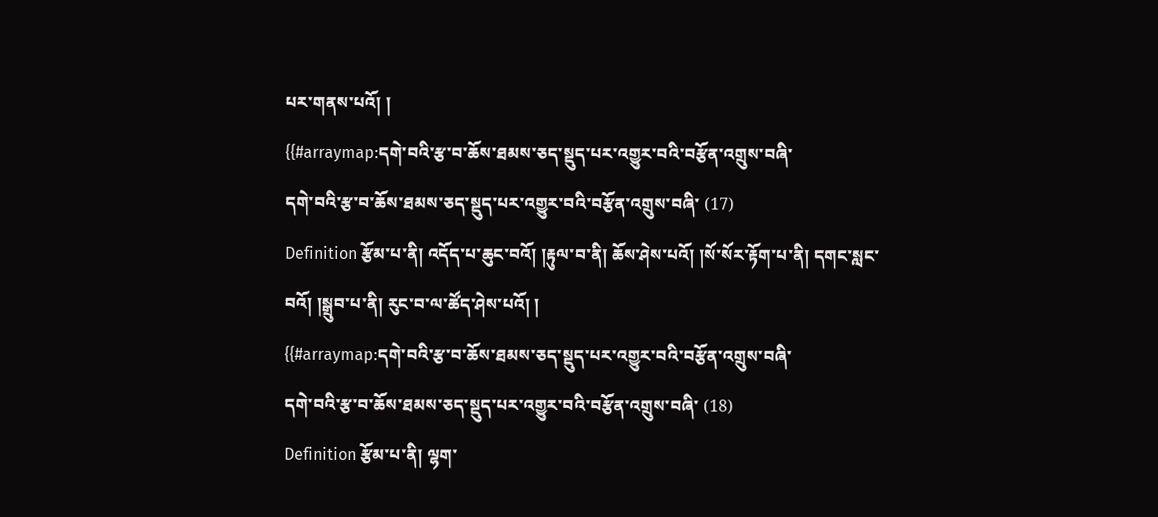པར་གནས་པའོ། །
{{#arraymap:དགེ་བའི་རྩ་བ་ཆོས་ཐམས་ཅད་སྡུད་པར་འགྱུར་བའི་བརྩོན་འགྲུས་བཞི་
དགེ་བའི་རྩ་བ་ཆོས་ཐམས་ཅད་སྡུད་པར་འགྱུར་བའི་བརྩོན་འགྲུས་བཞི་ (17)
Definition རྩོམ་པ་ནི། འདོད་པ་ཆུང་བའོ། །རྟུལ་བ་ནི། ཆོས་ཤེས་པའོ། །སོ་སོར་རྟོག་པ་ནི། དགང་སླང་བའོ། །སྒྲུབ་པ་ནི། རུང་བ་ལ་ཚོད་ཤེས་པའོ། །
{{#arraymap:དགེ་བའི་རྩ་བ་ཆོས་ཐམས་ཅད་སྡུད་པར་འགྱུར་བའི་བརྩོན་འགྲུས་བཞི་
དགེ་བའི་རྩ་བ་ཆོས་ཐམས་ཅད་སྡུད་པར་འགྱུར་བའི་བརྩོན་འགྲུས་བཞི་ (18)
Definition རྩོམ་པ་ནི། ལྷག་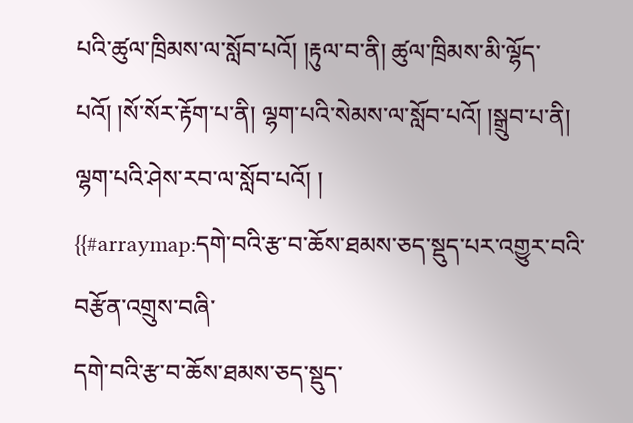པའི་ཚུལ་ཁྲིམས་ལ་སློབ་པའོ། །རྟུལ་བ་ནི། ཚུལ་ཁྲིམས་མི་ལྷོད་པའོ། །སོ་སོར་རྟོག་པ་ནི། ལྷག་པའི་སེམས་ལ་སློབ་པའོ། །སྒྲུབ་པ་ནི། ལྷག་པའི་ཤེས་རབ་ལ་སློབ་པའོ། །
{{#arraymap:དགེ་བའི་རྩ་བ་ཆོས་ཐམས་ཅད་སྡུད་པར་འགྱུར་བའི་བརྩོན་འགྲུས་བཞི་
དགེ་བའི་རྩ་བ་ཆོས་ཐམས་ཅད་སྡུད་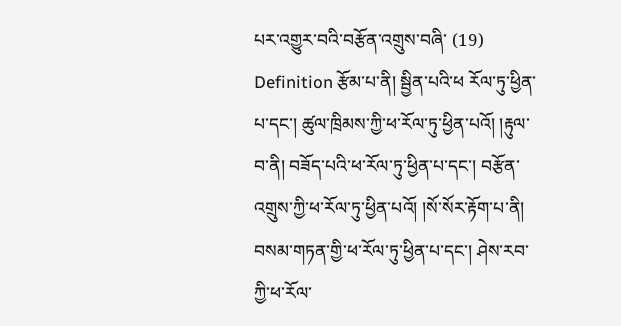པར་འགྱུར་བའི་བརྩོན་འགྲུས་བཞི་ (19)
Definition རྩོམ་པ་ནི། སྦྱིན་པའི་ཕ རོལ་ཏུ་ཕྱིན་པ་དང་། ཚུལ་ཁྲིམས་ཀྱི་ཕ་རོལ་ཏུ་ཕྱིན་པའོ། །རྟུལ་བ་ནི། བཟོད་པའི་ཕ་རོལ་ཏུ་ཕྱིན་པ་དང་། བརྩོན་འགྲུས་ཀྱི་ཕ་རོལ་ཏུ་ཕྱིན་པའོ། །སོ་སོར་རྟོག་པ་ནི། བསམ་གཏན་གྱི་ཕ་རོལ་ཏུ་ཕྱིན་པ་དང་། ཤེས་རབ་ཀྱི་ཕ་རོལ་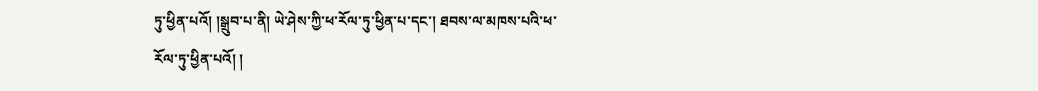ཏུ་ཕྱིན་པའོ། །སྒྲུབ་པ་ནི། ཡེ་ཤེས་ཀྱི་ཕ་རོལ་ཏུ་ཕྱིན་པ་དང་། ཐབས་ལ་མཁས་པའི་ཕ་རོལ་ཏུ་ཕྱིན་པའོ། །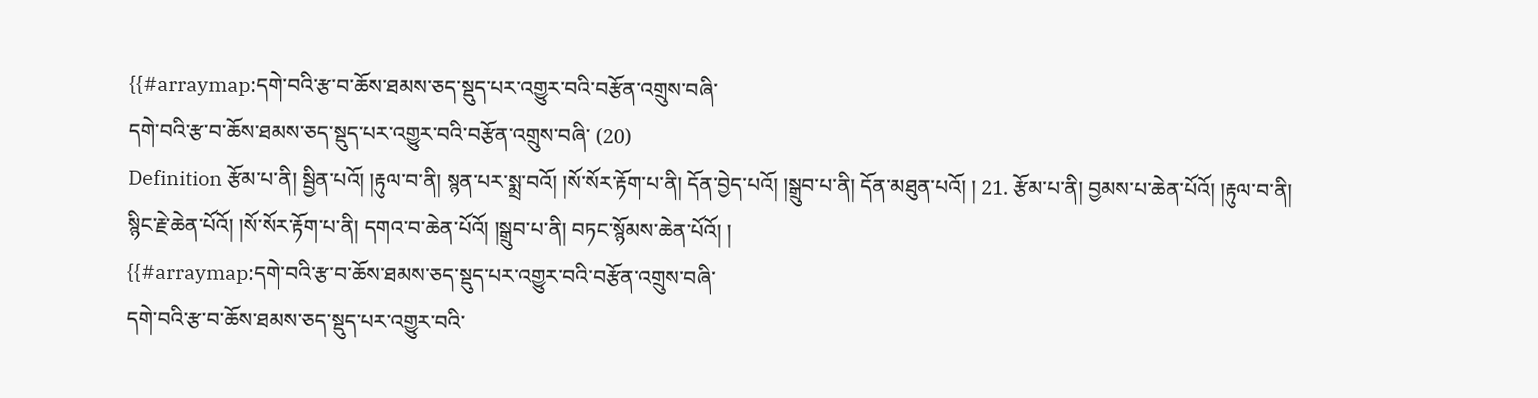{{#arraymap:དགེ་བའི་རྩ་བ་ཆོས་ཐམས་ཅད་སྡུད་པར་འགྱུར་བའི་བརྩོན་འགྲུས་བཞི་
དགེ་བའི་རྩ་བ་ཆོས་ཐམས་ཅད་སྡུད་པར་འགྱུར་བའི་བརྩོན་འགྲུས་བཞི་ (20)
Definition རྩོམ་པ་ནི། སྦྱིན་པའོ། །རྟུལ་བ་ནི། སྙན་པར་སྨྲ་བའོ། །སོ་སོར་རྟོག་པ་ནི། དོན་བྱེད་པའོ། །སྒྲུབ་པ་ནི། དོན་མཐུན་པའོ། ། 21. རྩོམ་པ་ནི། བྱམས་པ་ཆེན་པོའོ། །རྟུལ་བ་ནི། སྙིང་རྗེ་ཆེན་པོའོ། །སོ་སོར་རྟོག་པ་ནི། དགའ་བ་ཆེན་པོའོ། །སྒྲུབ་པ་ནི། བཏང་སྙོམས་ཆེན་པོའོ། །
{{#arraymap:དགེ་བའི་རྩ་བ་ཆོས་ཐམས་ཅད་སྡུད་པར་འགྱུར་བའི་བརྩོན་འགྲུས་བཞི་
དགེ་བའི་རྩ་བ་ཆོས་ཐམས་ཅད་སྡུད་པར་འགྱུར་བའི་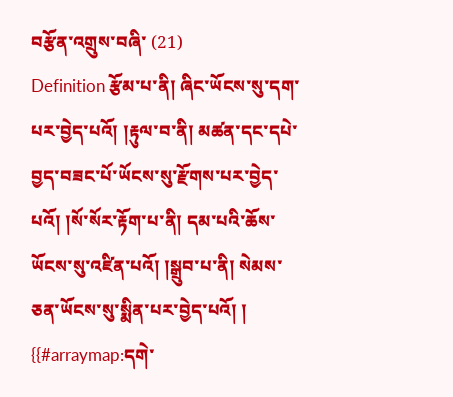བརྩོན་འགྲུས་བཞི་ (21)
Definition རྩོམ་པ་ནི། ཞིང་ཡོངས་སུ་དག་པར་བྱེད་པའོ། །རྟུལ་བ་ནི། མཚན་དང་དཔེ་བྱད་བཟང་པོ་ཡོངས་སུ་རྫོགས་པར་བྱེད་པའོ། །སོ་སོར་རྟོག་པ་ནི། དམ་པའི་ཆོས་ཡོངས་སུ་འཛིན་པའོ། །སྒྲུབ་པ་ནི། སེམས་ཅན་ཡོངས་སུ་སྨིན་པར་བྱེད་པའོ། །
{{#arraymap:དགེ་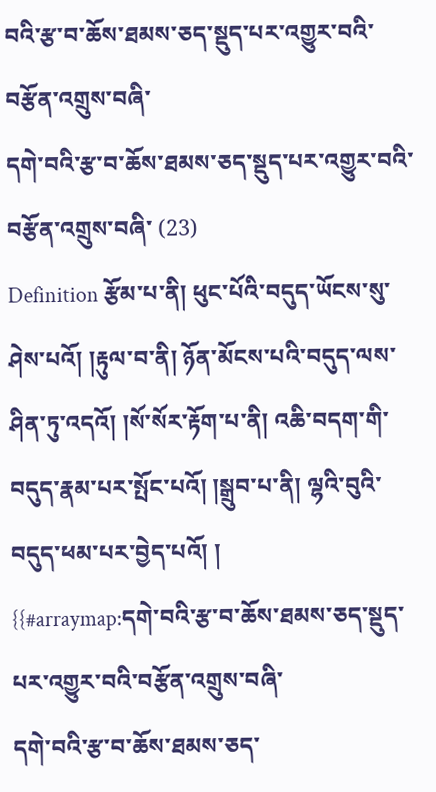བའི་རྩ་བ་ཆོས་ཐམས་ཅད་སྡུད་པར་འགྱུར་བའི་བརྩོན་འགྲུས་བཞི་
དགེ་བའི་རྩ་བ་ཆོས་ཐམས་ཅད་སྡུད་པར་འགྱུར་བའི་བརྩོན་འགྲུས་བཞི་ (23)
Definition རྩོམ་པ་ནི། ཕུང་པོའི་བདུད་ཡོངས་སུ་ཤེས་པའོ། །རྟུལ་བ་ནི། ཉོན་མོངས་པའི་བདུད་ལས་ཤིན་ཏུ་འདའོ། །སོ་སོར་རྟོག་པ་ནི། འཆི་བདག་གི་བདུད་རྣམ་པར་སྤོང་པའོ། །སྒྲུབ་པ་ནི། ལྷའི་བུའི་བདུད་ཕམ་པར་བྱེད་པའོ། །
{{#arraymap:དགེ་བའི་རྩ་བ་ཆོས་ཐམས་ཅད་སྡུད་པར་འགྱུར་བའི་བརྩོན་འགྲུས་བཞི་
དགེ་བའི་རྩ་བ་ཆོས་ཐམས་ཅད་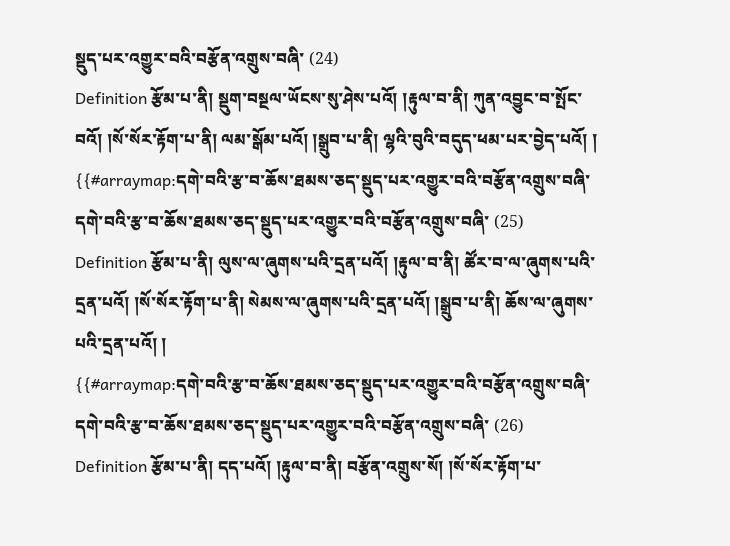སྡུད་པར་འགྱུར་བའི་བརྩོན་འགྲུས་བཞི་ (24)
Definition རྩོམ་པ་ནི། སྡུག་བསྔལ་ཡོངས་སུ་ཤེས་པའོ། །རྟུལ་བ་ནི། ཀུན་འབྱུང་བ་སྤོང་བའོ། །སོ་སོར་རྟོག་པ་ནི། ལམ་སྒོམ་པའོ། །སྒྲུབ་པ་ནི། ལྷའི་བུའི་བདུད་ཕམ་པར་བྱེད་པའོ། །
{{#arraymap:དགེ་བའི་རྩ་བ་ཆོས་ཐམས་ཅད་སྡུད་པར་འགྱུར་བའི་བརྩོན་འགྲུས་བཞི་
དགེ་བའི་རྩ་བ་ཆོས་ཐམས་ཅད་སྡུད་པར་འགྱུར་བའི་བརྩོན་འགྲུས་བཞི་ (25)
Definition རྩོམ་པ་ནི། ལུས་ལ་ཞུགས་པའི་དྲན་པའོ། །རྟུལ་བ་ནི། ཚོར་བ་ལ་ཞུགས་པའི་དྲན་པའོ། །སོ་སོར་རྟོག་པ་ནི། སེམས་ལ་ཞུགས་པའི་དྲན་པའོ། །སྒྲུབ་པ་ནི། ཆོས་ལ་ཞུགས་པའི་དྲན་པའོ། །
{{#arraymap:དགེ་བའི་རྩ་བ་ཆོས་ཐམས་ཅད་སྡུད་པར་འགྱུར་བའི་བརྩོན་འགྲུས་བཞི་
དགེ་བའི་རྩ་བ་ཆོས་ཐམས་ཅད་སྡུད་པར་འགྱུར་བའི་བརྩོན་འགྲུས་བཞི་ (26)
Definition རྩོམ་པ་ནི། དད་པའོ། །རྟུལ་བ་ནི། བརྩོན་འགྲུས་སོ། །སོ་སོར་རྟོག་པ་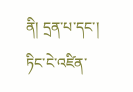ནི། དྲན་པ་དང་། ཏིང་ངེ་འཛིན་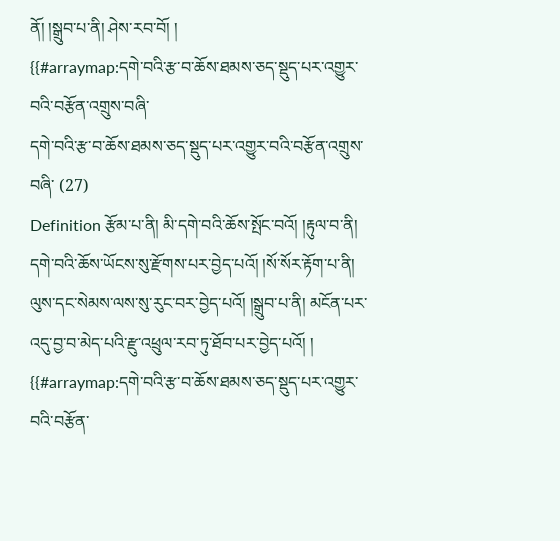ནོ། །སྒྲུབ་པ་ནི། ཤེས་རབ་བོ། །
{{#arraymap:དགེ་བའི་རྩ་བ་ཆོས་ཐམས་ཅད་སྡུད་པར་འགྱུར་བའི་བརྩོན་འགྲུས་བཞི་
དགེ་བའི་རྩ་བ་ཆོས་ཐམས་ཅད་སྡུད་པར་འགྱུར་བའི་བརྩོན་འགྲུས་བཞི་ (27)
Definition རྩོམ་པ་ནི། མི་དགེ་བའི་ཆོས་སྤོང་བའོ། །རྟུལ་བ་ནི། དགེ་བའི་ཆོས་ཡོངས་སུ་རྫོགས་པར་བྱེད་པའོ། །སོ་སོར་རྟོག་པ་ནི། ལུས་དང་སེམས་ལས་སུ་རུང་བར་བྱེད་པའོ། །སྒྲུབ་པ་ནི། མངོན་པར་འདུ་བྱ་བ་མེད་པའི་རྫུ་འཕྲུལ་རབ་ཏུ་ཐོབ་པར་བྱེད་པའོ། །
{{#arraymap:དགེ་བའི་རྩ་བ་ཆོས་ཐམས་ཅད་སྡུད་པར་འགྱུར་བའི་བརྩོན་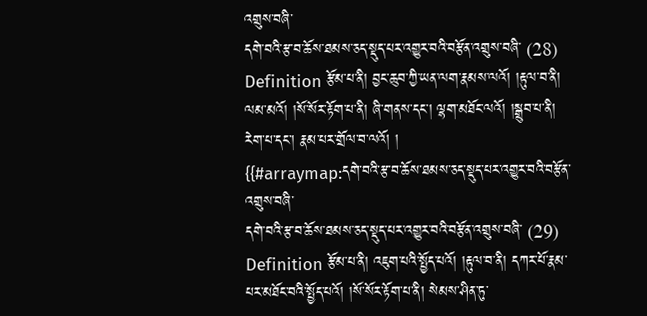འགྲུས་བཞི་
དགེ་བའི་རྩ་བ་ཆོས་ཐམས་ཅད་སྡུད་པར་འགྱུར་བའི་བརྩོན་འགྲུས་བཞི་ (28)
Definition རྩོམ་པ་ནི། བྱང་ཆུབ་ཀྱི་ཡན་ལག་རྣམས་ལའོ། །རྟུལ་བ་ནི། ལམ་མའོ། །སོ་སོར་རྟོག་པ་ནི། ཞི་གནས་དང་། ལྷག་མཐོང་ལའོ། །སྒྲུབ་པ་ནི། རེག་པ་དང་། རྣམ་པར་གྲོལ་བ་ལའོ། །
{{#arraymap:དགེ་བའི་རྩ་བ་ཆོས་ཐམས་ཅད་སྡུད་པར་འགྱུར་བའི་བརྩོན་འགྲུས་བཞི་
དགེ་བའི་རྩ་བ་ཆོས་ཐམས་ཅད་སྡུད་པར་འགྱུར་བའི་བརྩོན་འགྲུས་བཞི་ (29)
Definition རྩོམ་པ་ནི། འཇུག་པའི་སྤྱོད་པའོ། །རྟུལ་བ་ནི། དཀར་པོ་རྣམ་པར་མཐོང་བའི་སྤྱོད་པའོ། །སོ་སོར་རྟོག་པ་ནི། སེམས་ཤིན་ཏུ་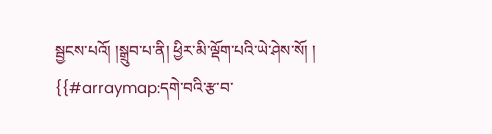སྦྱངས་པའོ། །སྒྲུབ་པ་ནི། ཕྱིར་མི་ལྡོག་པའི་ཡེ་ཤེས་སོ། །
{{#arraymap:དགེ་བའི་རྩ་བ་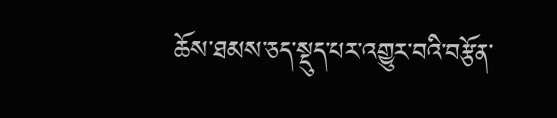ཆོས་ཐམས་ཅད་སྡུད་པར་འགྱུར་བའི་བརྩོན་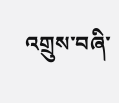འགྲུས་བཞི་